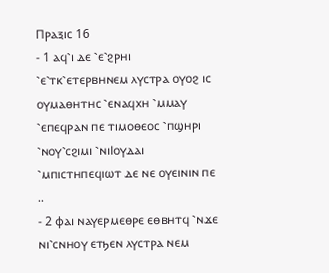Ⲡⲣⲁⲝⲓⲥ 16
- 1 ⲁϥ⳿ⲓ ⲇⲉ ⳿ⲉ⳿ϩⲣⲏⲓ ⳿ⲉ⳿ⲧⲕ⳿ⲉⲧⲉⲣⲃⲏⲛⲉⲙ ⲗⲩⲥⲧⲣⲁ ⲟⲩⲟϩ ⲓⲥ ⲟⲩⲙⲁⲑⲏⲧⲏⲥ ⳿ⲉⲛⲁϥⲭⲏ ⳿ⲙⲙⲁⲩ ⳿ⲉⲡⲉϥⲣⲁⲛ ⲡⲉ ⲧⲓⲙⲟⲑⲉⲟⲥ ⳿ⲡϣⲏⲣⲓ ⳿ⲛⲟⲩ⳿ⲥϩⲓⲙⲓ ⳿ⲛⲓⲒⲟⲩⲇⲁⲓ ⳿ⲙⲡⲓⲥⲧⲏⲡⲉϥⲓⲱⲧ ⲇⲉ ⲛⲉ ⲟⲩⲉⲓⲛⲓⲛ ⲡⲉ ..
- 2 ⲫⲁⲓ ⲛⲁⲩⲉⲣⲙⲉⲑⲣⲉ ⲉⲑⲃⲏⲧϥ ⳿ⲛϫⲉ ⲛⲓ⳿ⲥⲛⲏⲟⲩ ⲉⲧϧⲉⲛ ⲗⲩⲥⲧⲣⲁ ⲛⲉⲙ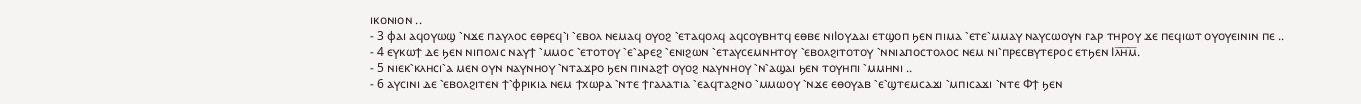ⲓⲕⲟⲛⲓⲟⲛ ..
- 3 ⲫⲁⲓ ⲁϥⲟⲩⲱϣ ⳿ⲛϫⲉ ⲡⲁⲩⲗⲟⲥ ⲉⲑⲣⲉϥ⳿ⲓ ⳿ⲉⲃⲟⲗ ⲛⲉⲙⲁϥ ⲟⲩⲟϩ ⳿ⲉⲧⲁϥⲟⲗϥ ⲁϥⲥⲟⲩⲃⲏⲧϥ ⲉⲑⲃⲉ ⲛⲓⲒⲟⲩⲇⲁⲓ ⲉⲧϣⲟⲡ ϧⲉⲛ ⲡⲓⲙⲁ ⳿ⲉⲧⲉ⳿ⲙⲙⲁⲩ ⲛⲁⲩⲥⲱⲟⲩⲛ ⲅⲁⲣ ⲧⲏⲣⲟⲩ ϫⲉ ⲡⲉϥⲓⲱⲧ ⲟⲩⲟⲩⲉⲓⲛⲓⲛ ⲡⲉ ..
- 4 ⲉⲩⲕⲱϯ ⲇⲉ ϧⲉⲛ ⲛⲓⲡⲟⲗⲓⲥ ⲛⲁⲩϯ ⳿ⲙⲙⲟⲥ ⳿ⲉⲧⲟⲧⲟⲩ ⳿ⲉ⳿ⲁⲣⲉϩ ⳿ⲉⲛⲓϩⲱⲛ ⳿ⲉⲧⲁⲩⲥⲉⲙⲛⲏⲧⲟⲩ ⳿ⲉⲃⲟⲗϩⲓⲧⲟⲧⲟⲩ ⳿ⲛⲛⲓⲁⲡⲟⲥⲧⲟⲗⲟⲥ ⲛⲉⲙ ⲛⲓ⳿ⲡⲣⲉⲥⲃⲩⲧⲉⲣⲟⲥ ⲉⲧϧⲉⲛ Ⲓⲗ̅ⲏ̅ⲙ̅.
- 5 ⲛⲓⲉⲕ⳿ⲕⲗⲏⲥⲓ⳿ⲁ ⲙⲉⲛ ⲟⲩⲛ ⲛⲁⲩⲛⲏⲟⲩ ⳿ⲛⲧⲁϫⲣⲟ ϧⲉⲛ ⲡⲓⲛⲁϩϯ ⲟⲩⲟϩ ⲛⲁⲩⲛⲏⲟⲩ ⳿ⲛ⳿ⲁϣⲁⲓ ϧⲉⲛ ⲧⲟⲩⲏⲡⲓ ⳿ⲙⲙⲏⲛⲓ ..
- 6 ⲁⲩⲥⲓⲛⲓ ⲇⲉ ⳿ⲉⲃⲟⲗϩⲓⲧⲉⲛ ϯ⳿ⲫⲣⲓⲕⲓⲁ ⲛⲉⲙ ϯⲭⲱⲣⲁ ⳿ⲛⲧⲉ ϯⲅⲁⲗⲁⲧⲓⲁ ⳿ⲉⲁϥⲧⲁϩⲛⲟ ⳿ⲙⲙⲱⲟⲩ ⳿ⲛϫⲉ ⲉⲑⲟⲩⲁⲃ ⳿ⲉ⳿ϣⲧⲉⲙⲥⲁϫⲓ ⳿ⲙⲡⲓⲥⲁϫⲓ ⳿ⲛⲧⲉ Ⲫϯ ϧⲉⲛ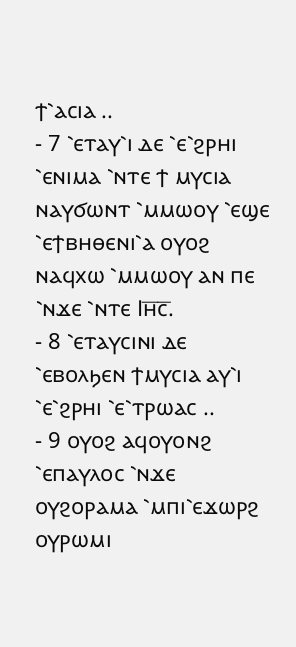ϯ⳿ⲁⲥⲓⲁ ..
- 7 ⳿ⲉⲧⲁⲩ⳿ⲓ ⲇⲉ ⳿ⲉ⳿ϩⲣⲏⲓ ⳿ⲉⲛⲓⲙⲁ ⳿ⲛⲧⲉ ϯ ⲙⲩⲥⲓⲁ ⲛⲁⲩϭⲱⲛⲧ ⳿ⲙⲙⲱⲟⲩ ⳿ⲉϣⲉ ⳿ⲉϯⲃⲏⲑⲉⲛⲓ⳿ⲁ ⲟⲩⲟϩ ⲛⲁϥⲭⲱ ⳿ⲙⲙⲱⲟⲩ ⲁⲛ ⲡⲉ ⳿ⲛϫⲉ ⳿ⲛⲧⲉ Ⲓⲏ̅ⲥ̅.
- 8 ⳿ⲉⲧⲁⲩⲥⲓⲛⲓ ⲇⲉ ⳿ⲉⲃⲟⲗϧⲉⲛ ϯⲙⲩⲥⲓⲁ ⲁⲩ⳿ⲓ ⳿ⲉ⳿ϩⲣⲏⲓ ⳿ⲉ⳿ⲧⲣⲱⲁⲥ ..
- 9 ⲟⲩⲟϩ ⲁϥⲟⲩⲟⲛϩ ⳿ⲉⲡⲁⲩⲗⲟⲥ ⳿ⲛϫⲉ ⲟⲩϩⲟⲣⲁⲙⲁ ⳿ⲙⲡⲓ⳿ⲉϫⲱⲣϩ ⲟⲩⲣⲱⲙⲓ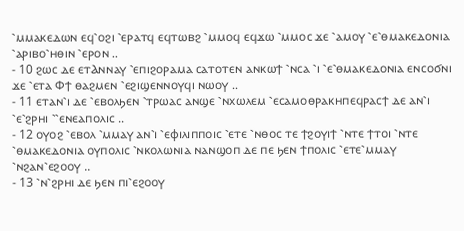⳿ⲙⲙⲁⲕⲉⲇⲱⲛ ⲉϥ⳿ⲟϩⲓ ⳿ⲉⲣⲁⲧϥ ⲉϥⲧⲱⲃϩ ⳿ⲙⲙⲟϥ ⲉϥϫⲱ ⳿ⲙⲙⲟⲥ ϫⲉ ⳿ⲁⲙⲟⲩ ⳿ⲉ⳿ⲑⲙⲁⲕⲉⲇⲟⲛⲓⲁ ⳿ⲁⲣⲓⲃⲟ⳿ⲏⲑⲓⲛ ⳿ⲉⲣⲟⲛ ..
- 10 ϩⲱⲥ ⲇⲉ ⲉⲧⲀⲛⲛⲁⲩ ⳿ⲉⲡⲓϩⲟⲣⲁⲙⲁ ⲥⲁⲧⲟⲧⲉⲛ ⲁⲛⲕⲱϯ ⳿ⲛⲥⲁ ⳿ⲓ ⳿ⲉ⳿ⲑⲙⲁⲕⲉⲇⲟⲛⲓⲁ ⲉⲛⲥⲟϭⲛⲓ ϫⲉ ⳿ⲉⲧⲁ Ⲫϯ ⲑⲁϩⲙⲉⲛ ⳿ⲉϩⲓϣⲉⲛⲛⲟⲩϥⲓ ⲛⲱⲟⲩ ..
- 11 ⲉⲧⲁⲛ⳿ⲓ ⲇⲉ ⳿ⲉⲃⲟⲗϧⲉⲛ ⳿ⲧⲣⲱⲁⲥ ⲁⲛϣⲉ ⳿ⲛⲭⲱⲗⲉⲙ ⳿ⲉⲥⲁⲙⲟⲑⲣⲁⲕⲏⲡⲉϥⲣⲁⲥϯ ⲇⲉ ⲁⲛ⳿ⲓ ⳿ⲉ⳿ϩⲣⲏⲓ ⳿⳿ⲉⲛⲉⲁⲡⲟⲗⲓⲥ ..
- 12 ⲟⲩⲟϩ ⳿ⲉⲃⲟⲗ ⳿ⲙⲙⲁⲩ ⲁⲛ⳿ⲓ ⳿ⲉⲫⲓⲗⲓⲡⲡⲟⲓⲥ ⳿ⲉⲧⲉ ⳿ⲛⲑⲟⲥ ⲧⲉ ϯϩⲟⲩⲓϯ ⳿ⲛⲧⲉ ϯⲧⲟⲓ ⳿ⲛⲧⲉ ⳿ⲑⲙⲁⲕⲉⲇⲟⲛⲓⲁ ⲟⲩⲡⲟⲗⲓⲥ ⳿ⲛⲕⲟⲗⲱⲛⲓⲁ ⲛⲁⲛϣⲟⲡ ⲇⲉ ⲡⲉ ϧⲉⲛ ϯⲡⲟⲗⲓⲥ ⳿ⲉⲧⲉ⳿ⲙⲙⲁⲩ ⳿ⲛϩⲁⲛ⳿ⲉϩⲟⲟⲩ ..
- 13 ⳿ⲛ⳿ϩⲣⲏⲓ ⲇⲉ ϧⲉⲛ ⲡⲓ⳿ⲉϩⲟⲟⲩ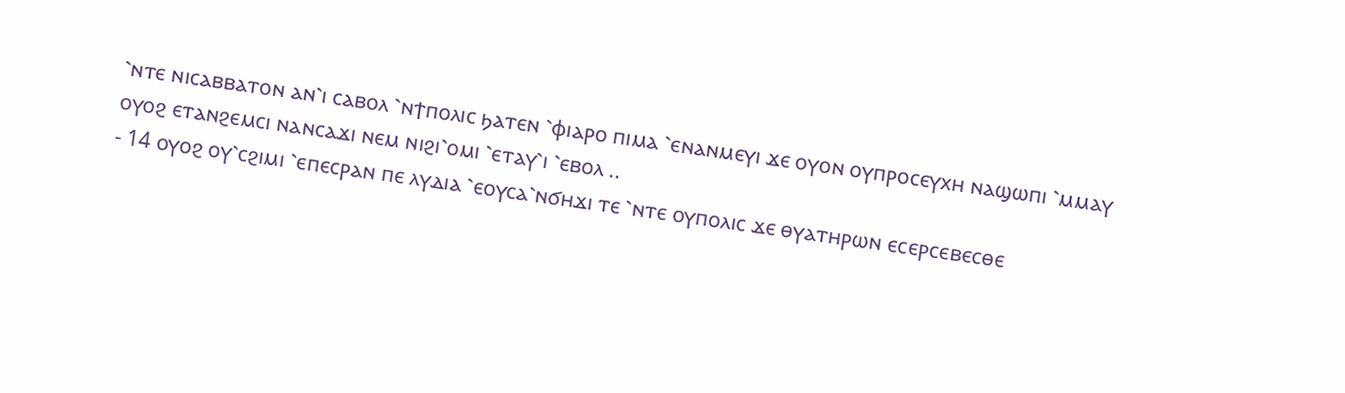⳿ⲛⲧⲉ ⲛⲓⲥⲁⲃⲃⲁⲧⲟⲛ ⲁⲛ⳿ⲓ ⲥⲁⲃⲟⲗ ⳿ⲛϯⲡⲟⲗⲓⲥ ϧⲁⲧⲉⲛ ⳿ⲫⲓⲁⲣⲟ ⲡⲓⲙⲁ ⳿ⲉⲛⲁⲛⲙⲉⲩⲓ ϫⲉ ⲟⲩⲟⲛ ⲟⲩⲡⲣⲟⲥⲉⲩⲭⲏ ⲛⲁϣⲱⲡⲓ ⳿ⲙⲙⲁⲩ ⲟⲩⲟϩ ⲉⲧⲁⲛϩⲉⲙⲥⲓ ⲛⲁⲛⲥⲁϫⲓ ⲛⲉⲙ ⲛⲓϩⲓ⳿ⲟⲙⲓ ⳿ⲉⲧⲁⲩ⳿ⲓ ⳿ⲉⲃⲟⲗ ..
- 14 ⲟⲩⲟϩ ⲟⲩ⳿ⲥϩⲓⲙⲓ ⳿ⲉⲡⲉⲥⲣⲁⲛ ⲡⲉ ⲗⲩⲇⲓⲁ ⳿ⲉⲟⲩⲥⲁ⳿ⲛϭⲏϫⲓ ⲧⲉ ⳿ⲛⲧⲉ ⲟⲩⲡⲟⲗⲓⲥ ϫⲉ ⲑⲩⲁⲧⲏⲣⲱⲛ ⲉⲥⲉⲣⲥⲉⲃⲉⲥⲑⲉ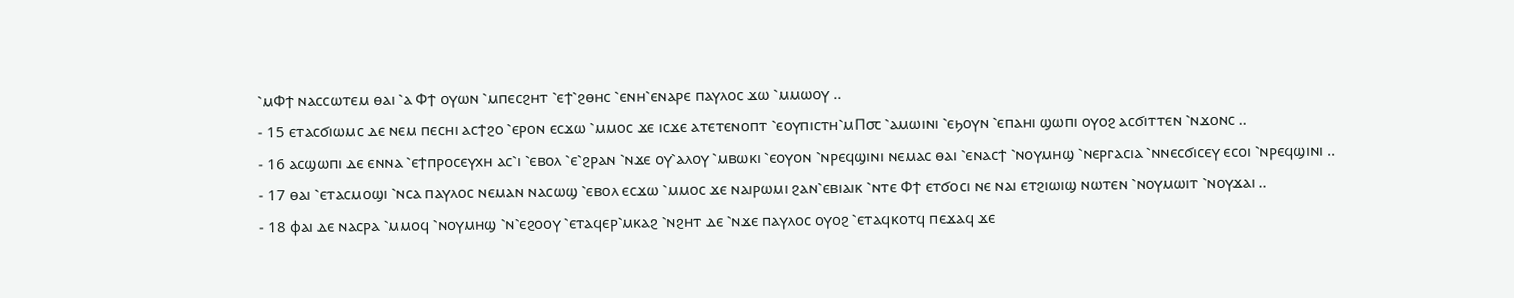⳿ⲙⲪϯ ⲛⲁⲥⲥⲱⲧⲉⲙ ⲑⲁⲓ ⳿ⲁ Ⲫϯ ⲟⲩⲱⲛ ⳿ⲙⲡⲉⲥϩⲏⲧ ⳿ⲉϯ⳿ϩⲑⲏⲥ ⳿ⲉⲛⲏ⳿ⲉⲛⲁⲣⲉ ⲡⲁⲩⲗⲟⲥ ϫⲱ ⳿ⲙⲙⲱⲟⲩ ..
- 15 ⲉⲧⲁⲥϭⲓⲱⲙⲥ ⲇⲉ ⲛⲉⲙ ⲡⲉⲥⲏⲓ ⲁⲥϯϩⲟ ⳿ⲉⲣⲟⲛ ⲉⲥϫⲱ ⳿ⲙⲙⲟⲥ ϫⲉ ⲓⲥϫⲉ ⲁⲧⲉⲧⲉⲛⲟⲡⲧ ⳿ⲉⲟⲩⲡⲓⲥⲧⲏ⳿ⲙⲠ⳪ ⳿ⲁⲙⲱⲓⲛⲓ ⳿ⲉϧⲟⲩⲛ ⳿ⲉⲡⲁⲏⲓ ϣⲱⲡⲓ ⲟⲩⲟϩ ⲁⲥϭⲓⲧⲧⲉⲛ ⳿ⲛϫⲟⲛⲥ ..
- 16 ⲁⲥϣⲱⲡⲓ ⲇⲉ ⲉⲛⲛⲁ ⳿ⲉϯⲡⲣⲟⲥⲉⲩⲭⲏ ⲁⲥ⳿ⲓ ⳿ⲉⲃⲟⲗ ⳿ⲉ⳿ϩⲣⲁⲛ ⳿ⲛϫⲉ ⲟⲩ⳿ⲁⲗⲟⲩ ⳿ⲙⲃⲱⲕⲓ ⳿ⲉⲟⲩⲟⲛ ⳿ⲛⲣⲉϥϣⲓⲛⲓ ⲛⲉⲙⲁⲥ ⲑⲁⲓ ⳿ⲉⲛⲁⲥϯ ⳿ⲛⲟⲩⲙⲏϣ ⳿ⲛⲉⲣⲅⲁⲥⲓⲁ ⳿ⲛⲛⲉⲥϭⲓⲥⲉⲩ ⲉⲥⲟⲓ ⳿ⲛⲣⲉϥϣⲓⲛⲓ ..
- 17 ⲑⲁⲓ ⳿ⲉⲧⲁⲥⲙⲟϣⲓ ⳿ⲛⲥⲁ ⲡⲁⲩⲗⲟⲥ ⲛⲉⲙⲁⲛ ⲛⲁⲥⲱϣ ⳿ⲉⲃⲟⲗ ⲉⲥϫⲱ ⳿ⲙⲙⲟⲥ ϫⲉ ⲛⲁⲓⲣⲱⲙⲓ ϩⲁⲛ⳿ⲉⲃⲓⲁⲓⲕ ⳿ⲛⲧⲉ Ⲫϯ ⲉⲧϭⲟⲥⲓ ⲛⲉ ⲛⲁⲓ ⲉⲧϩⲓⲱⲓϣ ⲛⲱⲧⲉⲛ ⳿ⲛⲟⲩⲙⲱⲓⲧ ⳿ⲛⲟⲩϫⲁⲓ ..
- 18 ⲫⲁⲓ ⲇⲉ ⲛⲁⲥⲣⲁ ⳿ⲙⲙⲟϥ ⳿ⲛⲟⲩⲙⲏϣ ⳿ⲛ⳿ⲉϩⲟⲟⲩ ⳿ⲉⲧⲁϥⲉⲣ⳿ⲙⲕⲁϩ ⳿ⲛϩⲏⲧ ⲇⲉ ⳿ⲛϫⲉ ⲡⲁⲩⲗⲟⲥ ⲟⲩⲟϩ ⳿ⲉⲧⲁϥⲕⲟⲧϥ ⲡⲉϫⲁϥ ϫⲉ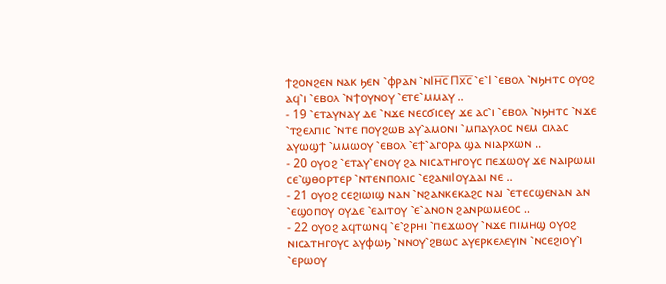ϯϩⲟⲛϩⲉⲛ ⲛⲁⲕ ϧⲉⲛ ⳿ⲫⲣⲁⲛ ⳿ⲛⲒⲏ̅ⲥ̅ Ⲡⲭ̅ⲥ̅ ⳿ⲉ⳿Ⲓ ⳿ⲉⲃⲟⲗ ⳿ⲛϧⲏⲧⲥ ⲟⲩⲟϩ ⲁϥ⳿ⲓ ⳿ⲉⲃⲟⲗ ⳿ⲛϯⲟⲩⲛⲟⲩ ⳿ⲉⲧⲉ⳿ⲙⲙⲁⲩ ..
- 19 ⳿ⲉⲧⲁⲩⲛⲁⲩ ⲇⲉ ⳿ⲛϫⲉ ⲛⲉⲥϭⲓⲥⲉⲩ ϫⲉ ⲁⲥ⳿ⲓ ⳿ⲉⲃⲟⲗ ⳿ⲛϧⲏⲧⲥ ⳿ⲛϫⲉ ⳿ⲧϩⲉⲗⲡⲓⲥ ⳿ⲛⲧⲉ ⲡⲟⲩϩⲱⲃ ⲁⲩ⳿ⲁⲙⲟⲛⲓ ⳿ⲙⲡⲁⲩⲗⲟⲥ ⲛⲉⲙ ⲥⲓⲗⲁⲥ ⲁⲩⲱϣϯ ⳿ⲙⲙⲱⲟⲩ ⳿ⲉⲃⲟⲗ ⳿ⲉϯ⳿ⲁⲅⲟⲣⲁ ϣⲁ ⲛⲓⲁⲣⲭⲱⲛ ..
- 20 ⲟⲩⲟϩ ⳿ⲉⲧⲁⲩ⳿ⲉⲛⲟⲩ ϩⲁ ⲛⲓⲥⲁⲧⲏⲅⲟⲩⲥ ⲡⲉϫⲱⲟⲩ ϫⲉ ⲛⲁⲓⲣⲱⲙⲓ ⲥⲉ⳿ϣⲑⲟⲣⲧⲉⲣ ⳿ⲛⲧⲉⲛⲡⲟⲗⲓⲥ ⳿ⲉϩⲁⲛⲓⲒⲟⲩⲇⲁⲓ ⲛⲉ ..
- 21 ⲟⲩⲟϩ ⲥⲉϩⲓⲱⲓϣ ⲛⲁⲛ ⳿ⲛϩⲁⲛⲕⲉⲕⲁϩⲥ ⲛⲁⲓ ⳿ⲉⲧⲉⲥϣⲉⲛⲁⲛ ⲁⲛ ⳿ⲉϣⲟⲡⲟⲩ ⲟⲩⲇⲉ ⳿ⲉⲁⲓⲧⲟⲩ ⳿ⲉ⳿ⲁⲛⲟⲛ ϩⲁⲛⲣⲱⲙⲉⲟⲥ ..
- 22 ⲟⲩⲟϩ ⲁϥⲧⲱⲛϥ ⳿ⲉ⳿ϩⲣⲏⲓ ⳿ⲡⲉϫⲱⲟⲩ ⳿ⲛϫⲉ ⲡⲓⲙⲏϣ ⲟⲩⲟϩ ⲛⲓⲥⲁⲧⲏⲅⲟⲩⲥ ⲁⲩⲫⲱϧ ⳿ⲛⲛⲟⲩ⳿ϩⲃⲱⲥ ⲁⲩⲉⲣⲕⲉⲗⲉⲩⲓⲛ ⳿ⲛⲥⲉϩⲓⲟⲩ⳿ⲓ ⳿ⲉⲣⲱⲟⲩ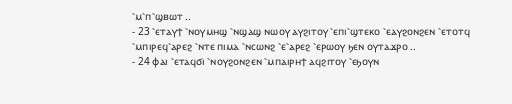⳿ⲙ⳿ⲡ⳿ϣⲃⲱⲧ ..
- 23 ⳿ⲉⲧⲁⲩϯ ⳿ⲛⲟⲩⲙⲏϣ ⳿ⲛϣⲁϣ ⲛⲱⲟⲩ ⲁⲩϩⲓⲧⲟⲩ ⳿ⲉⲡⲓ⳿ϣⲧⲉⲕⲟ ⳿ⲉⲁⲩϩⲟⲛϩⲉⲛ ⳿ⲉⲧⲟⲧϥ ⳿ⲙⲡⲓⲣⲉϥ⳿ⲁⲣⲉϩ ⳿ⲛⲧⲉ ⲡⲓⲙⲁ ⳿ⲛⲥⲱⲛϩ ⳿ⲉ⳿ⲁⲣⲉϩ ⳿ⲉⲣⲱⲟⲩ ϧⲉⲛ ⲟⲩⲧⲁϫⲣⲟ ..
- 24 ⲫⲁⲓ ⳿ⲉⲧⲁϥϭⲓ ⳿ⲛⲟⲩϩⲟⲛϩⲉⲛ ⳿ⲙⲡⲁⲓⲣⲏϯ ⲁϥϩⲓⲧⲟⲩ ⳿ⲉϧⲟⲩⲛ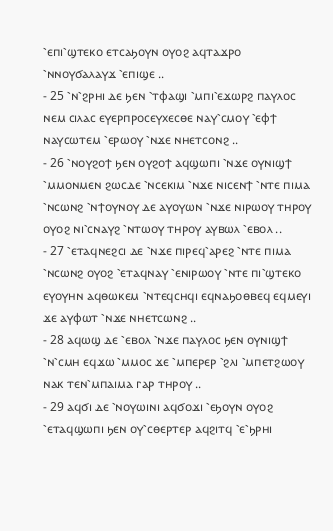⳿ⲉⲡⲓ⳿ϣⲧⲉⲕⲟ ⲉⲧⲥⲁϧⲟⲩⲛ ⲟⲩⲟϩ ⲁϥⲧⲁϫⲣⲟ ⳿ⲛⲛⲟⲩϭⲁⲗⲁⲩϫ ⳿ⲉⲡⲓϣⲉ ..
- 25 ⳿ⲛ⳿ϩⲣⲏⲓ ⲇⲉ ϧⲉⲛ ⳿ⲧⲫⲁϣⲓ ⳿ⲙⲡⲓ⳿ⲉϫⲱⲣϩ ⲡⲁⲩⲗⲟⲥ ⲛⲉⲙ ⲥⲓⲗⲁⲥ ⲉⲩⲉⲣⲡⲣⲟⲥⲉⲩⲭⲉⲥⲑⲉ ⲛⲁⲩ⳿ⲥⲙⲟⲩ ⳿ⲉⲫϯ ⲛⲁⲩⲥⲱⲧⲉⲙ ⳿ⲉⲣⲱⲟⲩ ⳿ⲛϫⲉ ⲛⲏⲉⲧⲥⲟⲛϩ ..
- 26 ⳿ⲛⲟⲩϩⲟϯ ϧⲉⲛ ⲟⲩϩⲟϯ ⲁϥϣⲱⲡⲓ ⳿ⲛϫⲉ ⲟⲩⲛⲓϣϯ ⳿ⲙⲙⲟⲛⲙⲉⲛ ϩⲱⲥⲇⲉ ⳿ⲛⲥⲉⲕⲓⲙ ⳿ⲛϫⲉ ⲛⲓⲥⲉⲛϯ ⳿ⲛⲧⲉ ⲡⲓⲙⲁ ⳿ⲛⲥⲱⲛϩ ⳿ⲛϯⲟⲩⲛⲟⲩ ⲇⲉ ⲁⲩⲟⲩⲱⲛ ⳿ⲛϫⲉ ⲛⲓⲣⲱⲟⲩ ⲧⲏⲣⲟⲩ ⲟⲩⲟϩ ⲛⲓ⳿ⲥⲛⲁⲩϩ ⳿ⲛⲧⲱⲟⲩ ⲧⲏⲣⲟⲩ ⲁⲩⲃⲱⲗ ⳿ⲉⲃⲟⲗ ..
- 27 ⳿ⲉⲧⲁϥⲛⲉϩⲥⲓ ⲇⲉ ⳿ⲛϫⲉ ⲡⲓⲣⲉϥ⳿ⲁⲣⲉϩ ⳿ⲛⲧⲉ ⲡⲓⲙⲁ ⳿ⲛⲥⲱⲛϩ ⲟⲩⲟϩ ⳿ⲉⲧⲁϥⲛⲁⲩ ⳿ⲉⲛⲓⲣⲱⲟⲩ ⳿ⲛⲧⲉ ⲡⲓ⳿ϣⲧⲉⲕⲟ ⲉⲩⲟⲩⲏⲛ ⲁϥⲑⲱⲕⲉⲙ ⳿ⲛⲧⲉϥⲥⲏϥⲓ ⲉϥⲛⲁϧⲟⲑⲃⲉϥ ⲉϥⲙⲉⲩⲓ ϫⲉ ⲁⲩⲫⲱⲧ ⳿ⲛϫⲉ ⲛⲏⲉⲧⲥⲱⲛϩ ..
- 28 ⲁϥⲱϣ ⲇⲉ ⳿ⲉⲃⲟⲗ ⳿ⲛϫⲉ ⲡⲁⲩⲗⲟⲥ ϧⲉⲛ ⲟⲩⲛⲓϣϯ ⳿ⲛ⳿ⲥⲙⲏ ⲉϥϫⲱ ⳿ⲙⲙⲟⲥ ϫⲉ ⳿ⲙⲡⲉⲣⲉⲣ ⳿ϩⲗⲓ ⳿ⲙⲡⲉⲧϩⲱⲟⲩ ⲛⲁⲕ ⲧⲉⲛ⳿ⲙⲡⲁⲓⲙⲁ ⲅⲁⲣ ⲧⲏⲣⲟⲩ ..
- 29 ⲁϥϭⲓ ⲇⲉ ⳿ⲛⲟⲩⲱⲓⲛⲓ ⲁϥϭⲟϫⲓ ⳿ⲉϧⲟⲩⲛ ⲟⲩⲟϩ ⳿ⲉⲧⲁϥϣⲱⲡⲓ ϧⲉⲛ ⲟⲩ⳿ⲥⲑⲉⲣⲧⲉⲣ ⲁϥϩⲓⲧϥ ⳿ⲉ⳿ϧⲣⲏⲓ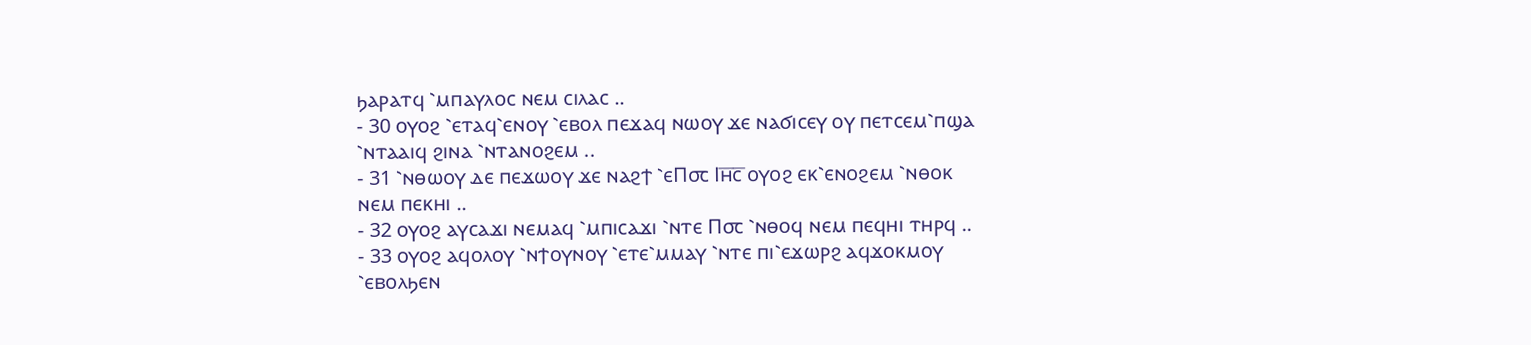ϧⲁⲣⲁⲧϥ ⳿ⲙⲡⲁⲩⲗⲟⲥ ⲛⲉⲙ ⲥⲓⲗⲁⲥ ..
- 30 ⲟⲩⲟϩ ⳿ⲉⲧⲁϥ⳿ⲉⲛⲟⲩ ⳿ⲉⲃⲟⲗ ⲡⲉϫⲁϥ ⲛⲱⲟⲩ ϫⲉ ⲛⲁϭⲓⲥⲉⲩ ⲟⲩ ⲡⲉⲧⲥⲉⲙ⳿ⲡϣⲁ ⳿ⲛⲧⲁⲁⲓϥ ϩⲓⲛⲁ ⳿ⲛⲧⲁⲛⲟϩⲉⲙ ..
- 31 ⳿ⲛⲑⲱⲟⲩ ⲇⲉ ⲡⲉϫⲱⲟⲩ ϫⲉ ⲛⲁϩϯ ⳿ⲉⲠ⳪ Ⲓⲏ̅ⲥ̅ ⲟⲩⲟϩ ⲉⲕ⳿ⲉⲛⲟϩⲉⲙ ⳿ⲛⲑⲟⲕ ⲛⲉⲙ ⲡⲉⲕⲏⲓ ..
- 32 ⲟⲩⲟϩ ⲁⲩⲥⲁϫⲓ ⲛⲉⲙⲁϥ ⳿ⲙⲡⲓⲥⲁϫⲓ ⳿ⲛⲧⲉ Ⲡ⳪ ⳿ⲛⲑⲟϥ ⲛⲉⲙ ⲡⲉϥⲏⲓ ⲧⲏⲣϥ ..
- 33 ⲟⲩⲟϩ ⲁϥⲟⲗⲟⲩ ⳿ⲛϯⲟⲩⲛⲟⲩ ⳿ⲉⲧⲉ⳿ⲙⲙⲁⲩ ⳿ⲛⲧⲉ ⲡⲓ⳿ⲉϫⲱⲣϩ ⲁϥϫⲟⲕⲙⲟⲩ ⳿ⲉⲃⲟⲗϧⲉⲛ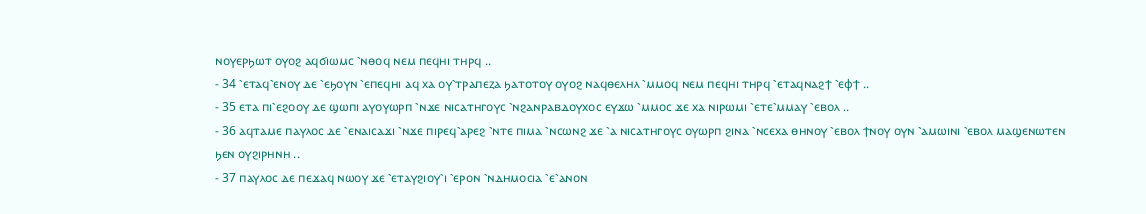ⲛⲟⲩⲉⲣϧⲱⲧ ⲟⲩⲟϩ ⲁϥϭⲓⲱⲙⲥ ⳿ⲛⲑⲟϥ ⲛⲉⲙ ⲡⲉϥⲏⲓ ⲧⲏⲣϥ ..
- 34 ⳿ⲉⲧⲁϥ⳿ⲉⲛⲟⲩ ⲇⲉ ⳿ⲉϧⲟⲩⲛ ⳿ⲉⲡⲉϥⲏⲓ ⲁϥ ⲭⲁ ⲟⲩ⳿ⲧⲣⲁⲡⲉⲍⲁ ϧⲁⲧⲟⲧⲟⲩ ⲟⲩⲟϩ ⲛⲁϥⲑⲉⲗⲏⲗ ⳿ⲙⲙⲟϥ ⲛⲉⲙ ⲡⲉϥⲏⲓ ⲧⲏⲣϥ ⳿ⲉⲧⲁϥⲛⲁϩϯ ⳿ⲉⲫϯ ..
- 35 ⲉⲧⲁ ⲡⲓ⳿ⲉϩⲟⲟⲩ ⲇⲉ ϣⲱⲡⲓ ⲁⲩⲟⲩⲱⲣⲡ ⳿ⲛϫⲉ ⲛⲓⲥⲁⲧⲏⲅⲟⲩⲥ ⳿ⲛϩⲁⲛⲣⲁⲃⲇⲟⲩⲭⲟⲥ ⲉⲩϫⲱ ⳿ⲙⲙⲟⲥ ϫⲉ ⲭⲁ ⲛⲓⲣⲱⲙⲓ ⳿ⲉⲧⲉ⳿ⲙⲙⲁⲩ ⳿ⲉⲃⲟⲗ ..
- 36 ⲁϥⲧⲁⲙⲉ ⲡⲁⲩⲗⲟⲥ ⲇⲉ ⳿ⲉⲛⲁⲓⲥⲁϫⲓ ⳿ⲛϫⲉ ⲡⲓⲣⲉϥ⳿ⲁⲣⲉϩ ⳿ⲛⲧⲉ ⲡⲓⲙⲁ ⳿ⲛⲥⲱⲛϩ ϫⲉ ⳿ⲁ ⲛⲓⲥⲁⲧⲏⲅⲟⲩⲥ ⲟⲩⲱⲣⲡ ϩⲓⲛⲁ ⳿ⲛⲥⲉⲭⲁ ⲑⲏⲛⲟⲩ ⳿ⲉⲃⲟⲗ ϯⲛⲟⲩ ⲟⲩⲛ ⳿ⲁⲙⲱⲓⲛⲓ ⳿ⲉⲃⲟⲗ ⲙⲁϣⲉⲛⲱⲧⲉⲛ ϧⲉⲛ ⲟⲩϩⲓⲣⲏⲛⲏ ..
- 37 ⲡⲁⲩⲗⲟⲥ ⲇⲉ ⲡⲉϫⲁϥ ⲛⲱⲟⲩ ϫⲉ ⳿ⲉⲧⲁⲩϩⲓⲟⲩ⳿ⲓ ⳿ⲉⲣⲟⲛ ⳿ⲛⲇⲏⲙⲟⲥⲓⲁ ⳿ⲉ⳿ⲁⲛⲟⲛ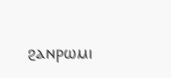ϩⲁⲛⲣⲱⲙⲓ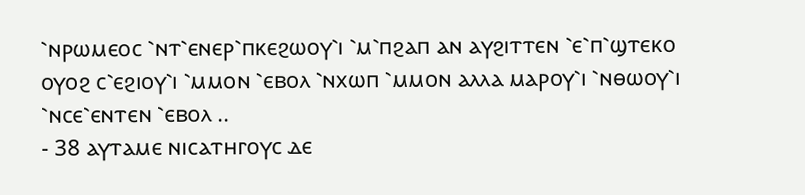⳿ⲛⲣⲱⲙⲉⲟⲥ ⳿ⲛⲧ⳿ⲉⲛⲉⲣ⳿ⲡⲕⲉϩⲱⲟⲩ⳿ⲓ ⳿ⲙ⳿ⲡϩⲁⲡ ⲁⲛ ⲁⲩϩⲓⲧⲧⲉⲛ ⳿ⲉ⳿ⲡ⳿ϣⲧⲉⲕⲟ ⲟⲩⲟϩ ⲥ⳿ⲉϩⲓⲟⲩ⳿ⲓ ⳿ⲙⲙⲟⲛ ⳿ⲉⲃⲟⲗ ⳿ⲛⲭⲱⲡ ⳿ⲙⲙⲟⲛ ⲁⲗⲗⲁ ⲙⲁⲣⲟⲩ⳿ⲓ ⳿ⲛⲑⲱⲟⲩ⳿ⲓ ⳿ⲛⲥⲉ⳿ⲉⲛⲧⲉⲛ ⳿ⲉⲃⲟⲗ ..
- 38 ⲁⲩⲧⲁⲙⲉ ⲛⲓⲥⲁⲧⲏⲅⲟⲩⲥ ⲇⲉ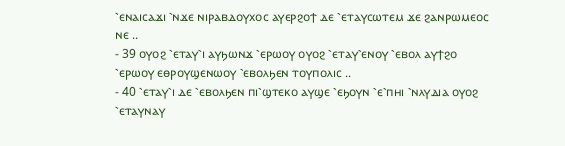⳿ⲉⲛⲁⲓⲥⲁϫⲓ ⳿ⲛϫⲉ ⲛⲓⲣⲁⲃⲇⲟⲩⲭⲟⲥ ⲁⲩⲉⲣϩⲟϯ ⲇⲉ ⳿ⲉⲧⲁⲩⲥⲱⲧⲉⲙ ϫⲉ ϩⲁⲛⲣⲱⲙⲉⲟⲥ ⲛⲉ ..
- 39 ⲟⲩⲟϩ ⳿ⲉⲧⲁⲩ⳿ⲓ ⲁⲩϧⲱⲛϫ ⳿ⲉⲣⲱⲟⲩ ⲟⲩⲟϩ ⳿ⲉⲧⲁⲩ⳿ⲉⲛⲟⲩ ⳿ⲉⲃⲟⲗ ⲁⲩϯϩⲟ ⳿ⲉⲣⲱⲟⲩ ⲉⲑⲣⲟⲩϣⲉⲛⲱⲟⲩ ⳿ⲉⲃⲟⲗϧⲉⲛ ⲧⲟⲩⲡⲟⲗⲓⲥ ..
- 40 ⳿ⲉⲧⲁⲩ⳿ⲓ ⲇⲉ ⳿ⲉⲃⲟⲗϧⲉⲛ ⲡⲓ⳿ϣⲧⲉⲕⲟ ⲁⲩϣⲉ ⳿ⲉϧⲟⲩⲛ ⳿ⲉ⳿ⲡⲏⲓ ⳿ⲛⲗⲩⲇⲓⲁ ⲟⲩⲟϩ ⳿ⲉⲧⲁⲩⲛⲁⲩ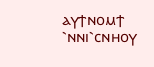ⲁⲩϯⲛⲟⲙϯ ⳿ⲛⲛⲓ⳿ⲥⲛⲏⲟⲩ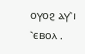ⲟⲩⲟϩ ⲁⲩ⳿ⲓ ⳿ⲉⲃⲟⲗ .